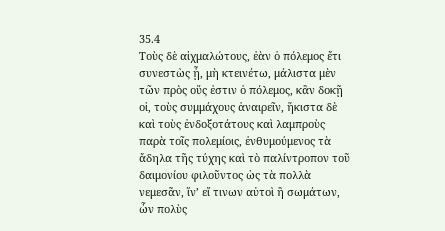35.4
Τοὺς δὲ αἰχμαλώτους, ἐὰν ὁ πόλεμος ἔτι συνεστὼς ᾖ, μὴ κτεινέτω, μάλιστα μὲν τῶν πρὸς οὕς ἐστιν ὁ πόλεμος, κἂν δοκῇ οἱ, τοὺς συμμάχους ἀναιρεῖν, ἥκιστα δὲ καὶ τοὺς ἐνδοξοτάτους καὶ λαμπροὺς παρὰ τοῖς πολεμίοις, ἐνθυμούμενος τὰ ἄδηλα τῆς τύχης καὶ τὸ παλίντροπον τοῦ δαιμονίου φιλοῦντος ὡς τὰ πολλὰ νεμεσᾶν, ἵνʼ εἴ τινων αὐτοὶ ἢ σωμάτων, ὧν πολὺς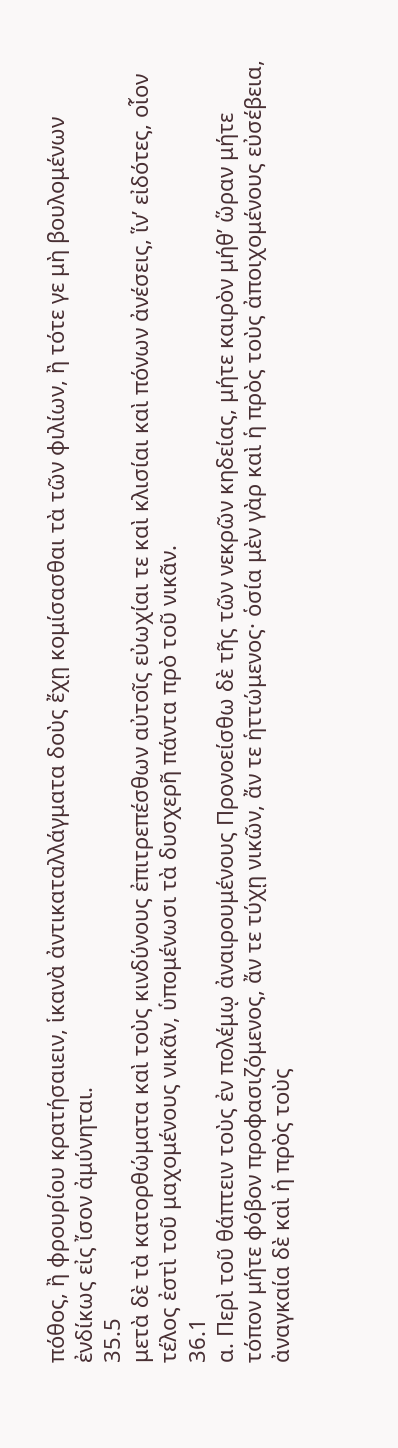πόθος, ἢ φρουρίου κρατήσαιειν, ἱκανὰ ἀντικαταλλάγματα δοὺς ἔχῃ κομίσασθαι τὰ τῶν φιλίων, ἢ τότε γε μὴ βουλομένων ἐνδίκως εἰς ἴσον ἀμύνηται.
35.5
μετὰ δὲ τὰ κατορθώματα καὶ τοὺς κινδύνους ἐπιτρεπέσθων αὐτοῖς εὐωχίαι τε καὶ κλισίαι καὶ πόνων ἀνέσεις, ἵνʼ εἰδότες, οἷον τέλος ἐστὶ τοῦ μαχομένους νικᾶν, ὑπομένωσι τὰ δυσχερῆ πάντα πρὸ τοῦ νικᾶν.
36.1
α. Περὶ τοῦ θάπτειν τοὺς ἐν πολέμῳ ἀναιρουμένους Προνοείσθω δὲ τῆς τῶν νεκρῶν κηδείας, μήτε καιρὸν μήθʼ ὥραν μήτε τόπον μήτε φόβον προφασιζόμενος, ἄν τε τύχῃ νικῶν, ἄν τε ἡττώμενος· ὁσία μὲν γὰρ καὶ ἡ πρὸς τοὺς ἀποιχομένους εὐσέβεια, ἀναγκαία δὲ καὶ ἡ πρὸς τοὺς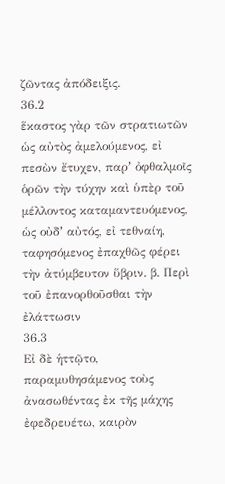ζῶντας ἀπόδειξις.
36.2
ἕκαστος γὰρ τῶν στρατιωτῶν ὡς αὐτὸς ἀμελούμενος, εἰ πεσὼν ἔτυχεν, παρʼ ὀφθαλμοῖς ὁρῶν τὴν τύχην καὶ ὑπὲρ τοῦ μέλλοντος καταμαντευόμενος, ὡς οὐδʼ αὐτός, εἰ τεθναίη, ταφησόμενος ἐπαχθῶς φέρει τὴν ἀτύμβευτον ὕβριν. β. Περὶ τοῦ ἐπανορθοῦσθαι τὴν ἐλάττωσιν
36.3
Εἰ δὲ ἡττῷτο, παραμυθησάμενος τοὺς ἀνασωθέντας ἐκ τῆς μάχης ἐφεδρευέτω, καιρὸν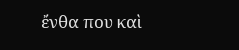ἔνθα που καὶ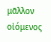μᾶλλον οἰόμενος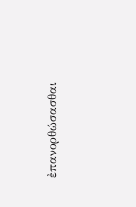ἐπανορθώσασθαι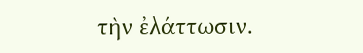τὴν ἐλάττωσιν.